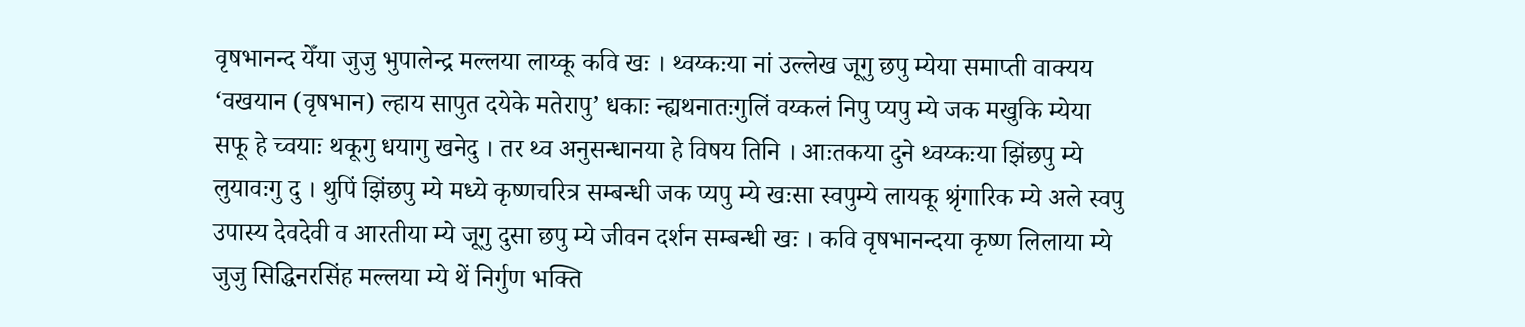वृषभानन्द येँया जुजु भुपालेन्द्र मल्लया लाय्कू कवि खः । थ्वय्कःया नां उल्लेख जूगु छपु म्येया समाप्ती वाक्यय ‘वखयान (वृषभान) ल्हाय सापुत दयेके मतेरापु’ धकाः न्ह्यथनातःगुलिं वय्कलं निपु प्यपु म्ये जक मखुकि म्येया सफू हे च्वयाः थकूगु धयागु खनेदु । तर थ्व अनुसन्धानया हे विषय तिनि । आःतकया दुने थ्वय्कःया झिंछपु म्ये लुयावःगु दु । थुपिं झिंछपु म्ये मध्ये कृष्णचरित्र सम्बन्धी जक प्यपु म्ये खःसा स्वपुम्ये लायकू श्रृंगारिक म्ये अले स्वपु उपास्य देवदेवी व आरतीया म्ये जूगु दुसा छपु म्ये जीवन दर्शन सम्बन्धी खः । कवि वृषभानन्दया कृष्ण लिलाया म्ये जुजु सिद्धिनरसिंह मल्लया म्ये थें निर्गुण भक्ति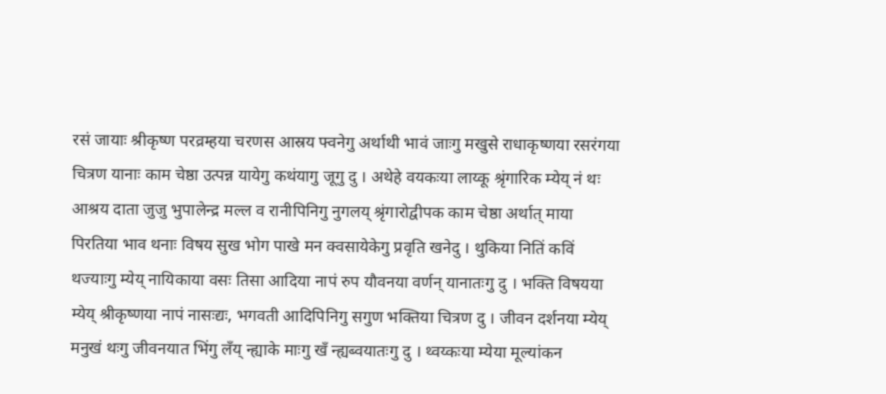रसं जायाः श्रीकृष्ण परव्रम्हया चरणस आस्रय फ्वनेगु अर्थाथी भावं जाःगु मखुसे राधाकृष्णया रसरंगया चित्रण यानाः काम चेष्ठा उत्पन्न यायेगु कथंयागु जूगु दु । अथेहे वयकःया लाय्कू श्रृंगारिक म्येय् नं थः आश्रय दाता जुजु भुपालेन्द्र मल्ल व रानीपिनिगु नुगलय् श्रृंगारोद्वीपक काम चेष्ठा अर्थात् माया पिरतिया भाव थनाः विषय सुख भोग पाखे मन क्वसायेकेगु प्रवृति खनेदु । थुकिया नितिं कविं थज्याःगु म्येय् नायिकाया वसः तिसा आदिया नापं रुप यौवनया वर्णन् यानातःगु दु । भक्ति विषयया म्येय् श्रीकृष्णया नापं नासःद्यः, भगवती आदिपिनिगु सगुण भक्तिया चित्रण दु । जीवन दर्शनया म्येय् मनुखं थःगु जीवनयात भिंगु लँय् न्ह्याके माःगु खँ न्ह्यब्वयातःगु दु । थ्वय्कःया म्येया मूल्यांकन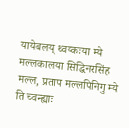यायेबलय् थ्वय्कःया म्ये मल्लकालया सिद्धिनरसिंह मल्ल, प्रताप मल्लपिनिगु म्ये ति च्वन्ह्याः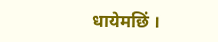धायेमछिं ।